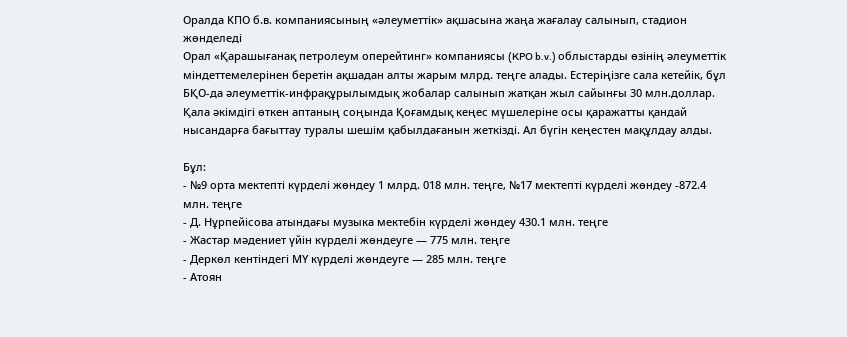Оралда KПО б.в. компаниясының «әлеуметтік» ақшасына жаңа жағалау салынып, стадион жөнделеді
Орал «Қарашығанақ петролеум оперейтинг» компаниясы (KPO b.v.) облыстарды өзінің әлеуметтік міндеттемелерінен беретін ақшадан алты жарым млрд. теңге алады. Естеріңізге сала кетейік, бұл БҚО-да әлеуметтік-инфрақұрылымдық жобалар салынып жатқан жыл сайынғы 30 млн.доллар. Қала әкімдігі өткен аптаның соңында Қоғамдық кеңес мүшелеріне осы қаражатты қандай нысандарға бағыттау туралы шешім қабылдағанын жеткізді. Ал бүгін кеңестен мақұлдау алды.

Бұл:
- №9 орта мектепті күрделі жөндеу 1 млрд. 018 млн. теңге, №17 мектепті күрделі жөндеу -872.4 млн. теңге
- Д. Нұрпейісова атындағы музыка мектебін күрделі жөндеу 430.1 млн. теңге
- Жастар мәдениет үйін күрделі жөндеуге — 775 млн. теңге
- Деркөл кентіндегі МҮ күрделі жөндеуге — 285 млн. теңге
- Атоян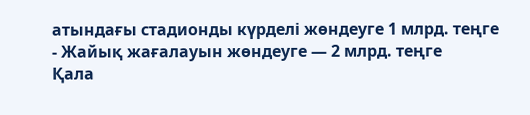атындағы стадионды күрделі жөндеуге 1 млрд. теңге
- Жайық жағалауын жөндеуге — 2 млрд. теңге
Қала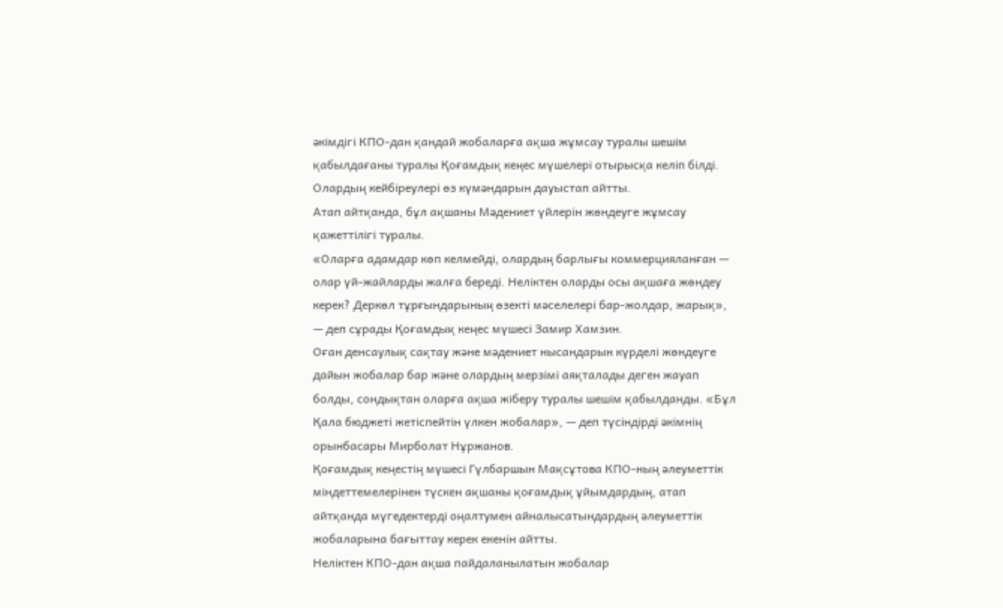әкімдігі КПО-дан қандай жобаларға ақша жұмсау туралы шешім қабылдағаны туралы Қоғамдық кеңес мүшелері отырысқа келіп білді. Олардың кейбіреулері өз күмәндарын дауыстап айтты.
Атап айтқанда, бұл ақшаны Мәдениет үйлерін жөндеуге жұмсау қажеттілігі туралы.
«Оларға адамдар көп келмейді, олардың барлығы коммерцияланған — олар үй-жайларды жалға береді. Неліктен оларды осы ақшаға жөндеу керек? Деркөл тұрғындарының өзекті мәселелері бар-жолдар, жарық», — деп сұрады Қоғамдық кеңес мүшесі Замир Хамзин.
Оған денсаулық сақтау және мәдениет нысандарын күрделі жөндеуге дайын жобалар бар және олардың мерзімі аяқталады деген жауап болды, сондықтан оларға ақша жіберу туралы шешім қабылданды. «Бұл Қала бюджеті жетіспейтін үлкен жобалар», — деп түсіндірді әкімнің орынбасары Мирболат Нұржанов.
Қоғамдық кеңестің мүшесі Гүлбаршын Мақсұтова КПО-ның әлеуметтік міндеттемелерінен түскен ақшаны қоғамдық ұйымдардың, атап айтқанда мүгедектерді оңалтумен айналысатындардың әлеуметтік жобаларына бағыттау керек екенін айтты.
Неліктен КПО-дан ақша пайдаланылатын жобалар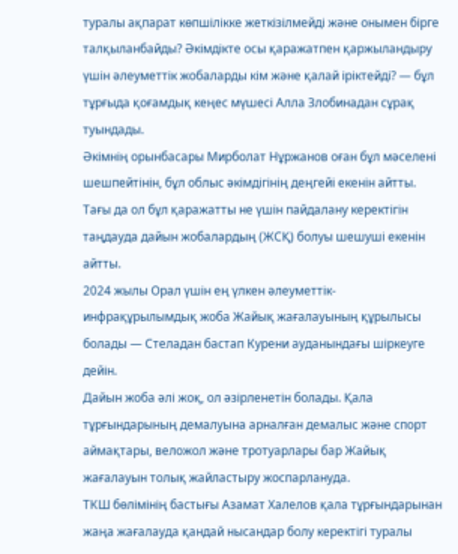туралы ақпарат көпшілікке жеткізілмейді және онымен бірге талқыланбайды? Әкімдікте осы қаражатпен қаржыландыру үшін әлеуметтік жобаларды кім және қалай іріктейді? — бұл тұрғыда қоғамдық кеңес мүшесі Алла Злобинадан сұрақ туындады.
Әкімнің орынбасары Мирболат Нұржанов оған бұл мәселені шешпейтінін, бұл облыс әкімдігінің деңгейі екенін айтты. Тағы да ол бұл қаражатты не үшін пайдалану керектігін таңдауда дайын жобалардың (ЖСҚ) болуы шешуші екенін айтты.
2024 жылы Орал үшін ең үлкен әлеуметтік-инфрақұрылымдық жоба Жайық жағалауының құрылысы болады — Стеладан бастап Курени ауданындағы шіркеуге дейін.
Дайын жоба әлі жоқ, ол әзірленетін болады. Қала тұрғындарының демалуына арналған демалыс және спорт аймақтары, веложол және тротуарлары бар Жайық жағалауын толық жайластыру жоспарлануда.
ТКШ бөлімінің бастығы Азамат Халелов қала тұрғындарынан жаңа жағалауда қандай нысандар болу керектігі туралы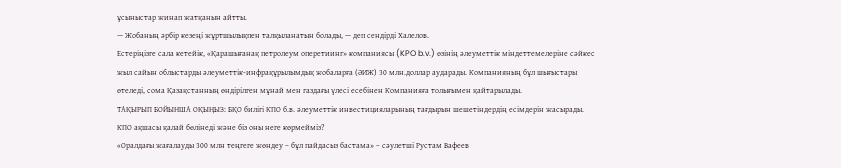ұсыныстар жинап жатқанын айтты.
— Жобаның әрбір кезеңі жұртшылықпен талқыланатын болады, — деп сендірді Халелов.
Естеріңізге сала кетейік, «Қарашығанақ петролеум оперетиинг» компаниясы (KPO b.v.) өзінің әлеуметтік міндеттемелеріне сәйкес жыл сайын облыстарды әлеуметтік-инфрақұрылымдық жобаларға (ӘИЖ) 30 млн.доллар аударады. Компанияның бұл шығыстары өтеледі, сома Қазақстанның өндірілген мұнай мен газдағы үлесі есебінен Компанияға толығымен қайтарылады.
ТАҚЫРЫП БОЙЫНША ОҚЫҢЫЗ: БҚО билігі КПО б.в. әлеуметтік инвестицияларының тағдырын шешетіндердің есімдерін жасырады.
КПО ақшасы қалай бөлінеді және біз оны неге көрмейміз?
«Оралдағы жағалауды 300 млн теңгеге жөндеу – бұл пайдасыз бастама» – сәулетші Рустам Вафеев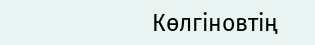Көлгіновтің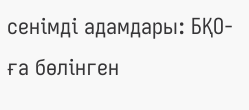сенімді адамдары: БҚО-ға бөлінген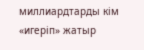миллиардтарды кім «игеріп» жатыр